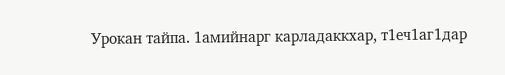Урокан тайпа. 1амийнарг карладаккхар, т1еч1аг1дар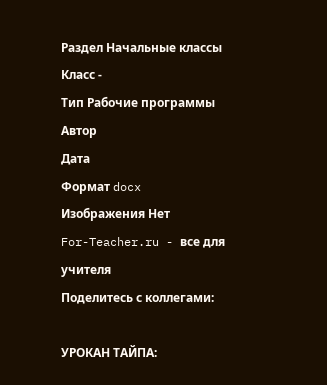Раздел Начальные классы
Класс -
Тип Рабочие программы
Автор
Дата
Формат docx
Изображения Нет
For-Teacher.ru - все для учителя
Поделитесь с коллегами:

УРОКАН ТАЙПА: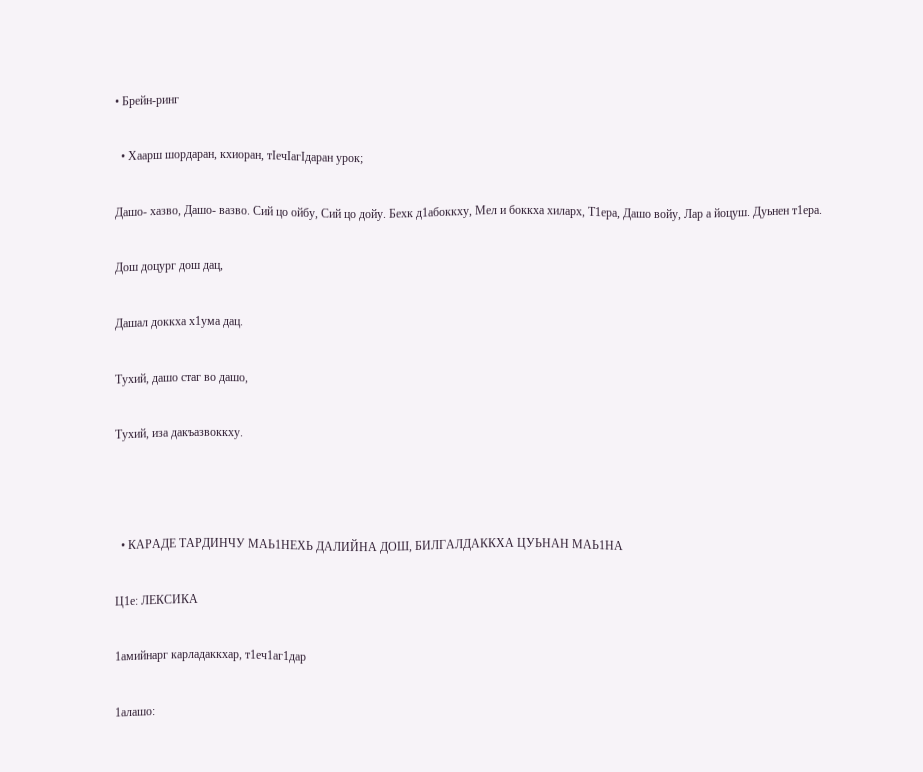• Брейн-ринг

  • Хаарш шордаран, кхиоран, тIечIагIдаран урок;

Дашо- хазво, Дашо- вазво. Сий цо ойбу, Сий цо дойу. Бехк д1абоккху, Мел и боккха хиларх, Т1ера, Дашо войу, Лар а йоцуш. Дуьнен т1ера.

Дош доцург дош дац,

Дашал доккха х1ума дац.

Тухий, дашо стаг во дашо,

Тухий, иза дакъазвоккху.



  • КАРАДЕ ТАРДИНЧУ МАЬ1НЕХЬ ДАЛИЙНА ДОШ, БИЛГАЛДАККХА ЦУЬНАН МАЬ1НА

Ц1е: ЛЕКСИКА

1амийнарг карладаккхар, т1еч1аг1дар

1алашо: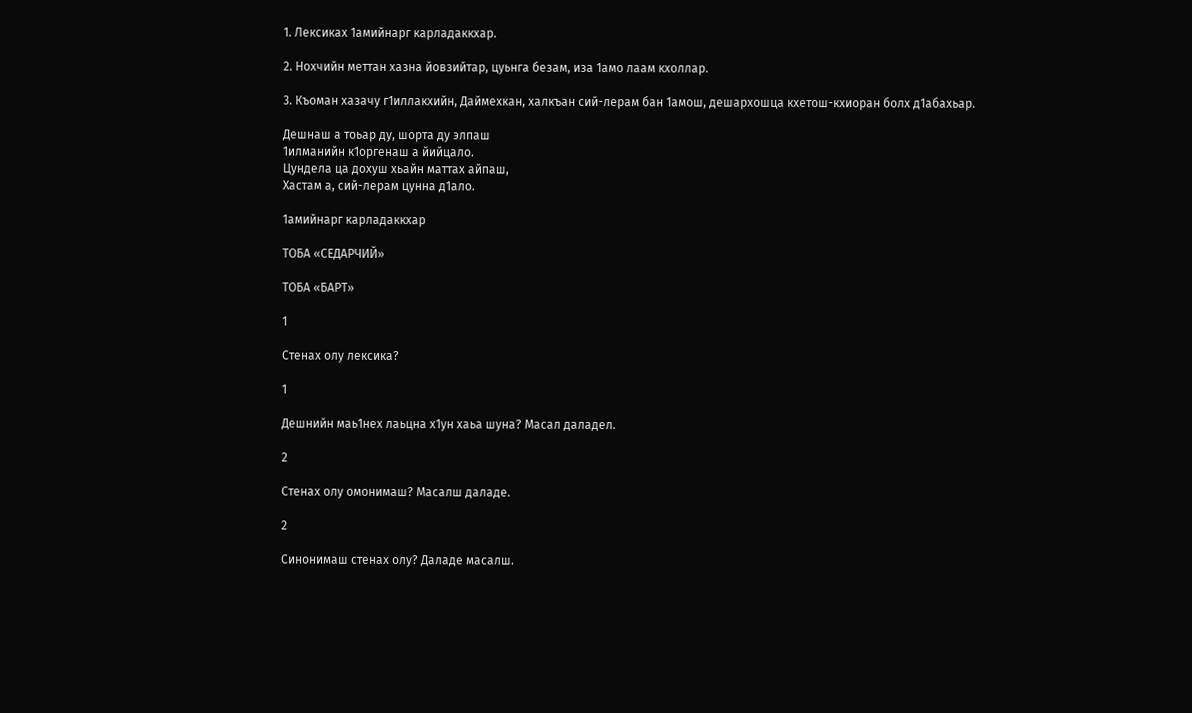1. Лексиках 1амийнарг карладаккхар.

2. Нохчийн меттан хазна йовзийтар, цуьнга безам, иза 1амо лаам кхоллар.

3. Къоман хазачу г1иллакхийн, Даймехкан, халкъан сий-лерам бан 1амош, дешархошца кхетош-кхиоран болх д1абахьар.

Дешнаш а тоьар ду, шорта ду элпаш
1илманийн к1оргенаш а йийцало.
Цундела ца дохуш хьайн маттах айпаш,
Хастам а, сий-лерам цунна д1ало.

1амийнарг карладаккхар

ТОБА «СЕДАРЧИЙ»

ТОБА «БАРТ»

1

Стенах олу лексика?

1

Дешнийн маь1нех лаьцна х1ун хаьа шуна? Масал даладел.

2

Стенах олу омонимаш? Масалш даладе.

2

Синонимаш стенах олу? Даладе масалш.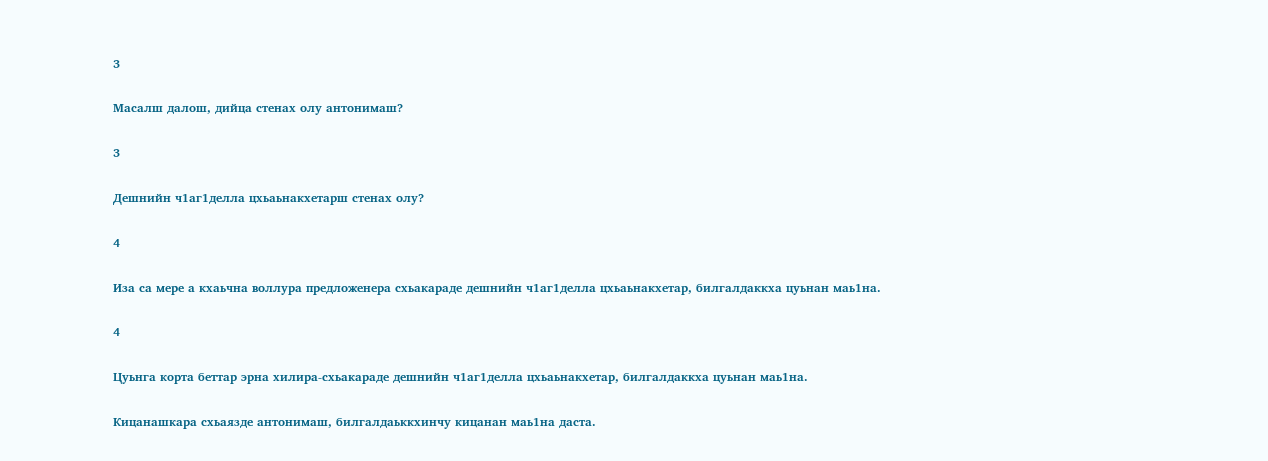3

Масалш далош, дийца стенах олу антонимаш?

3

Дешнийн ч1аг1делла цхьаьнакхетарш стенах олу?

4

Иза са мере а кхаьчна воллура предложенера схьакараде дешнийн ч1аг1делла цхьаьнакхетар, билгалдаккха цуьнан маь1на.

4

Цуьнга корта беттар эрна хилира-схьакараде дешнийн ч1аг1делла цхьаьнакхетар, билгалдаккха цуьнан маь1на.

Кицанашкара схьаязде антонимаш, билгалдаьккхинчу кицанан маь1на даста.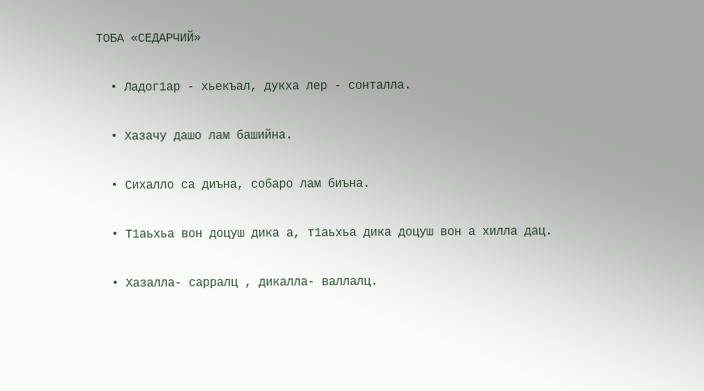ТОБА «СЕДАРЧИЙ»

  • Ладог1ар - хьекъал, дукха лер - сонталла.

  • Хазачу дашо лам башийна.

  • Сихалло са диъна, собаро лам биъна.

  • Т1аьхьа вон доцуш дика а, т1аьхьа дика доцуш вон а хилла дац.

  • Хазалла- сарралц , дикалла- валлалц.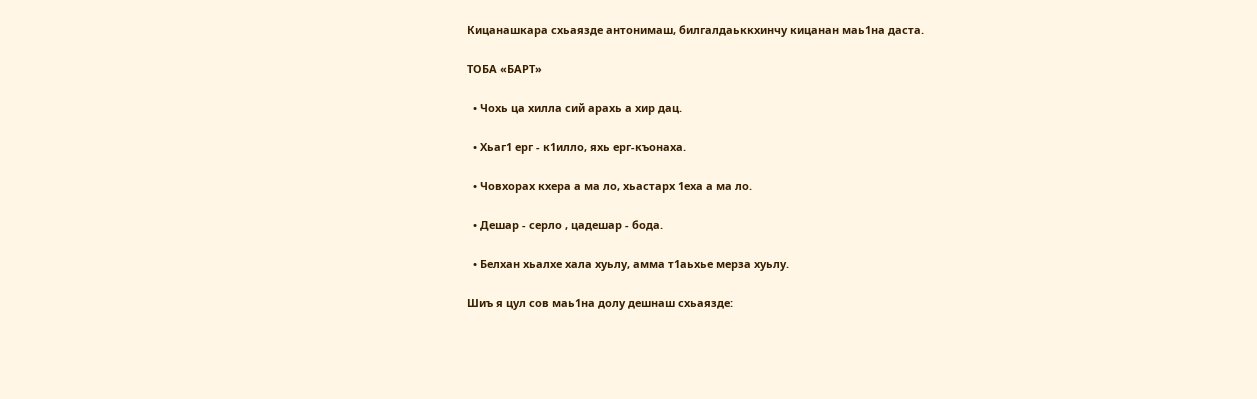Кицанашкара схьаязде антонимаш, билгалдаьккхинчу кицанан маь1на даста.

ТОБА «БАРТ»

  • Чохь ца хилла сий арахь а хир дац.

  • Хьаг1 ерг - к1илло, яхь ерг-къонаха.

  • Човхорах кхера а ма ло, хьастарх 1еха а ма ло.

  • Дешар - серло , цадешар - бода.

  • Белхан хьалхе хала хуьлу, амма т1аьхье мерза хуьлу.

Шиъ я цул сов маь1на долу дешнаш схьаязде: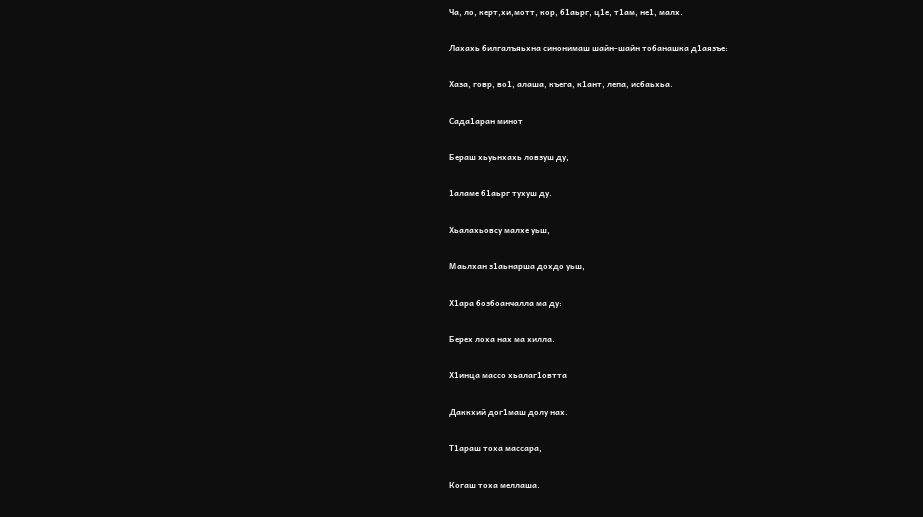Ча, ло, керт,хи,мотт, кор, б1аьрг, ц1е, т1ам, не1, малх.

Лахахь билгалъяьхна синонимаш шайн-шайн тобанашка д1аязъе:

Хаза, говр, во1, алаша, къега, к1ант, лепа, исбаьхьа.

Сада1аран минот

Бераш хьуьнхахь ловзуш ду,

1аламе б1аьрг тухуш ду.

Хьалахьовсу малхе уьш,

Маьлхан з1аьнарша дохдо уьш,

Х1ара бозбоанчалла ма ду:

Берех лоха нах ма хилла.

Х1инца массо хьалаг1овтта

Даккхий дог1маш долу нах.

Т1араш тоха массара,

Когаш тоха меллаша.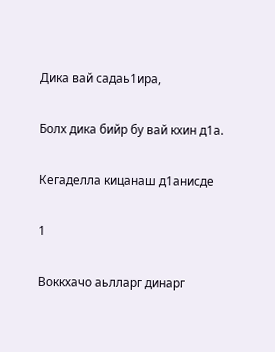Дика вай садаь1ира,

Болх дика бийр бу вай кхин д1а.

Кегаделла кицанаш д1анисде

1

Воккхачо аьлларг динарг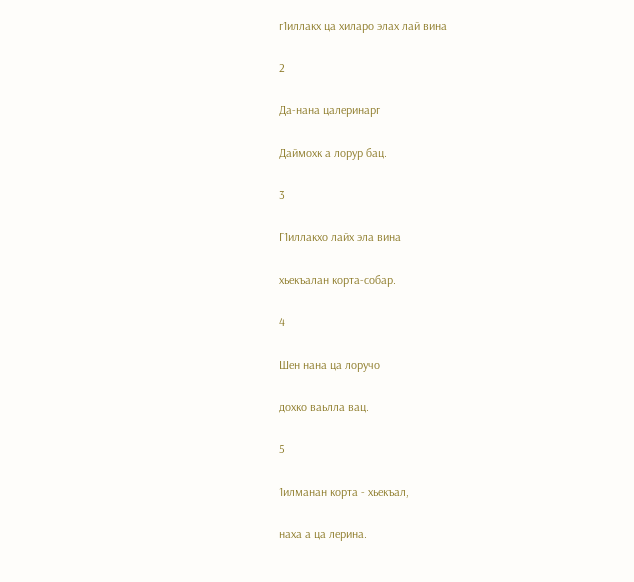г1иллакх ца хиларо элах лай вина

2

Да-нана цалеринарг

Даймохк а лорур бац.

3

Г1иллакхо лайх эла вина

хьекъалан корта-собар.

4

Шен нана ца лоручо

дохко ваьлла вац.

5

1илманан корта - хьекъал,

наха а ца лерина.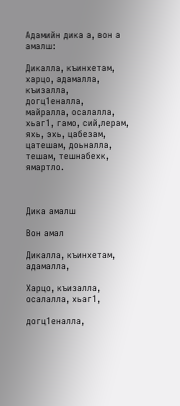Адамийн дика а, вон а амалш:

Дикалла, къинхетам, харцо, адамалла, къизалла, догц1еналла, майралла, осалалла, хьаг1, гамо, сий,лерам, яхь, эхь, цабезам, цатешам, доьналла, тешам, тешнабехк, ямартло.



Дика амалш

Вон амал

Дикалла, къинхетам, адамалла,

Харцо, къизалла, осалалла, хьаг1,

догц1еналла,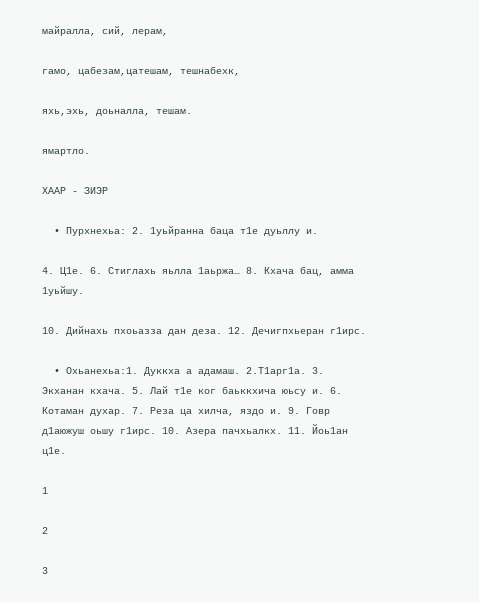майралла, сий, лерам,

гамо, цабезам,цатешам, тешнабехк,

яхь,эхь, доьналла, тешам.

ямартло.

ХААР - ЗИЭР

  • Пурхнехьа: 2. 1уьйранна баца т1е дуьллу и.

4. Ц1е. 6. Стиглахь яьлла 1аьржа… 8. Кхача бац, амма 1уьйшу.

10. Дийнахь пхоьазза дан деза. 12. Дечигпхьеран г1ирс.

  • Охьанехьа:1. Дуккха а адамаш. 2.Т1арг1а. 3. Экханан кхача. 5. Лай т1е ког баьккхича юьсу и. 6. Котаман духар. 7. Реза ца хилча, яздо и. 9. Говр д1аюжуш оьшу г1ирс. 10. Азера пачхьалкх. 11. Йоь1ан ц1е.

1

2

3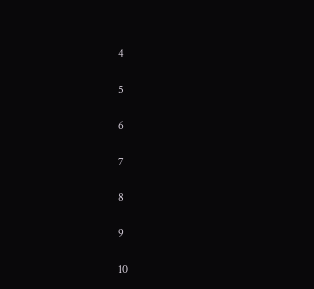4

5

6

7

8

9

10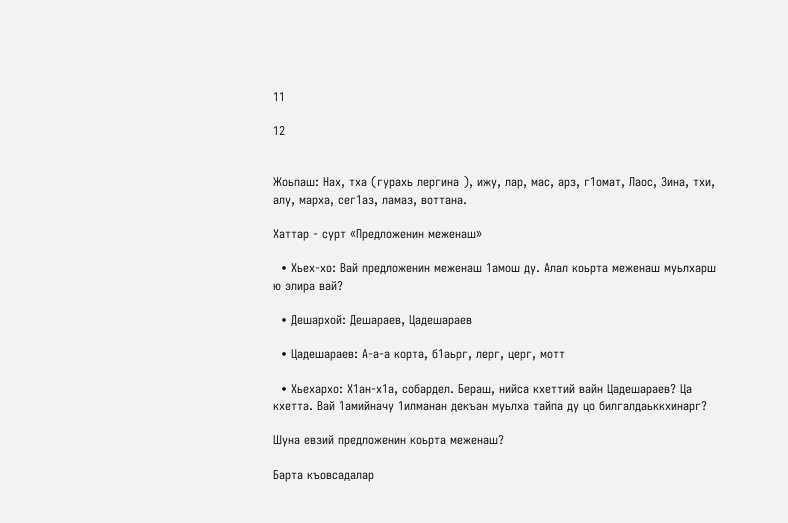11

12


Жоьпаш: Нах, тха (гурахь лергина ), ижу, лар, мас, арз, г1омат, Лаос, Зина, тхи, алу, марха, сег1аз, ламаз, воттана.

Хаттар - сурт «Предложенин меженаш»

  • Хьех-хо: Вай предложенин меженаш 1амош ду. Алал коьрта меженаш муьлхарш ю элира вай?

  • Дешархой: Дешараев, Цадешараев

  • Цадешараев: А-а-а корта, б1аьрг, лерг, церг, мотт

  • Хьехархо: Х1ан-х1а, собардел. Бераш, нийса кхеттий вайн Цадешараев? Ца кхетта. Вай 1амийначу 1илманан декъан муьлха тайпа ду цо билгалдаьккхинарг?

Шуна евзий предложенин коьрта меженаш?

Барта къовсадалар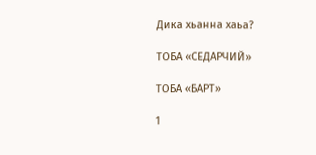Дика хьанна хаьа?

ТОБА «СЕДАРЧИЙ»

ТОБА «БАРТ»

1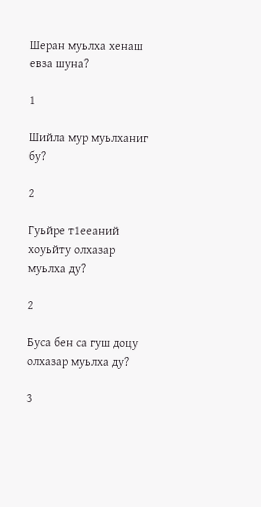Шеран муьлха хенаш евза шуна?

1

Шийла мур муьлханиг бу?

2

Гуьйре т1ееаний хоуьйту олхазар муьлха ду?

2

Буса бен са гуш доцу олхазар муьлха ду?

3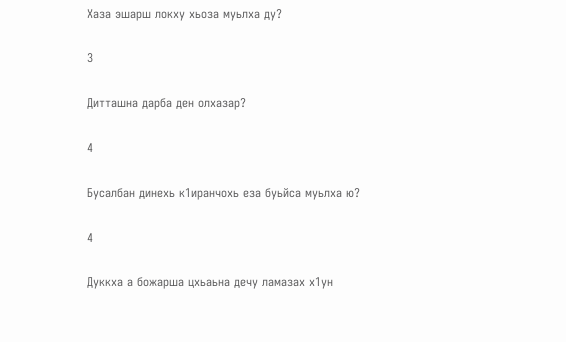Хаза эшарш локху хьоза муьлха ду?

3

Дитташна дарба ден олхазар?

4

Бусалбан динехь к1иранчохь еза буьйса муьлха ю?

4

Дуккха а божарша цхьаьна дечу ламазах х1ун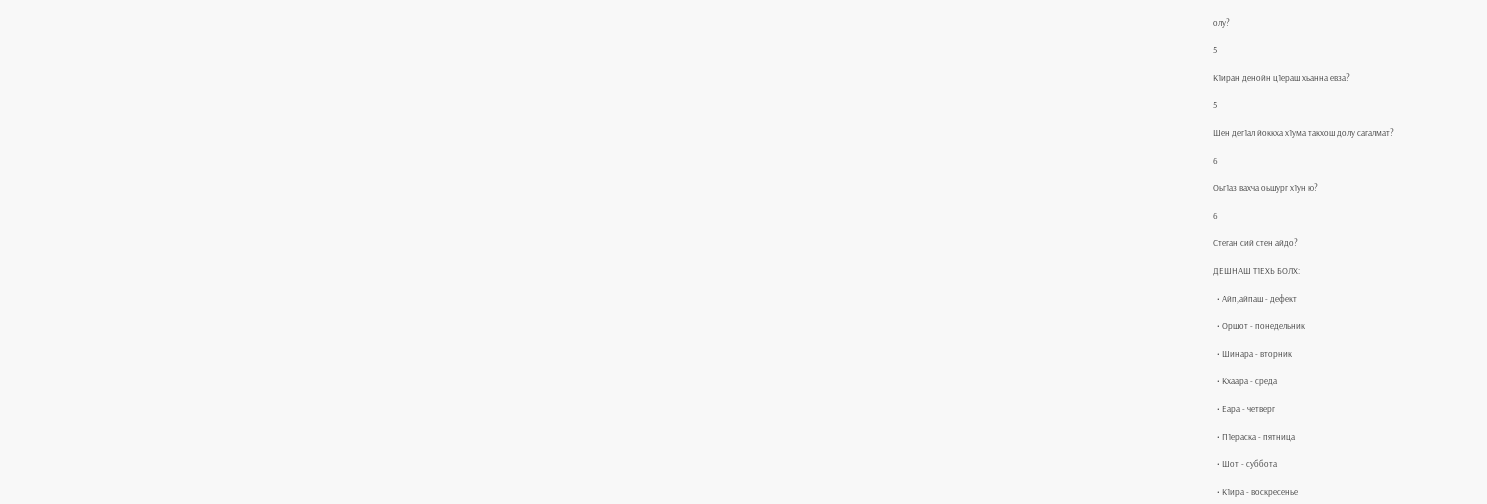олу?

5

К1иран денойн ц1ераш хьанна евза?

5

Шен дег1ал йоккха х1ума такхош долу сагалмат?

6

Оьг1аз вахча оьшург х1ун ю?

6

Стеган сий стен айдо?

ДЕШНАШ Т1ЕХЬ БОЛХ:

  • Айп,айпаш - дефект

  • Оршот - понедельник

  • Шинара - вторник

  • Кхаара - среда

  • Еара - четверг

  • П1ераска - пятница

  • Шот - суббота

  • К1ира - воскресенье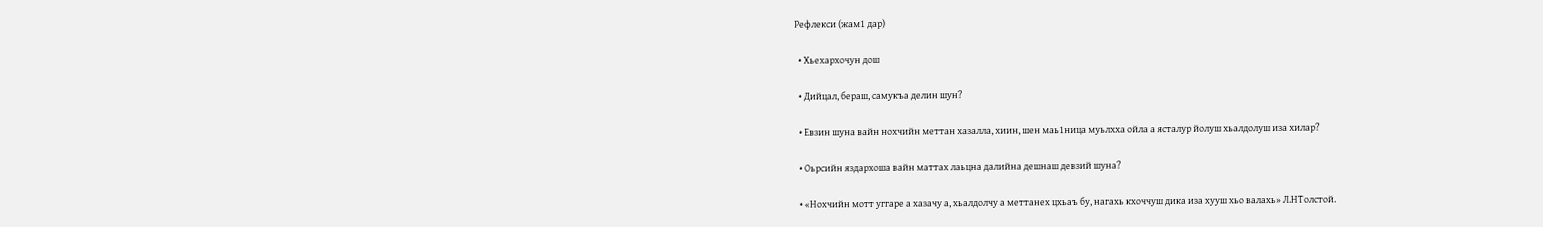Рефлекси (жам1 дар)

  • Хьехархочун дош

  • Дийцал, бераш, самукъа делин шун?

  • Евзин шуна вайн нохчийн меттан хазалла, хиин, шен маь1ница муьлхха ойла а ясталур йолуш хьалдолуш иза хилар?

  • Оьрсийн яздархоша вайн маттах лаьцна далийна дешнаш девзий шуна?

  • «Нохчийн мотт уггаре а хазачу а, хьалдолчу а меттанех цхьаъ бу, нагахь кхоччуш дика иза хууш хьо валахь» Л.НТолстой.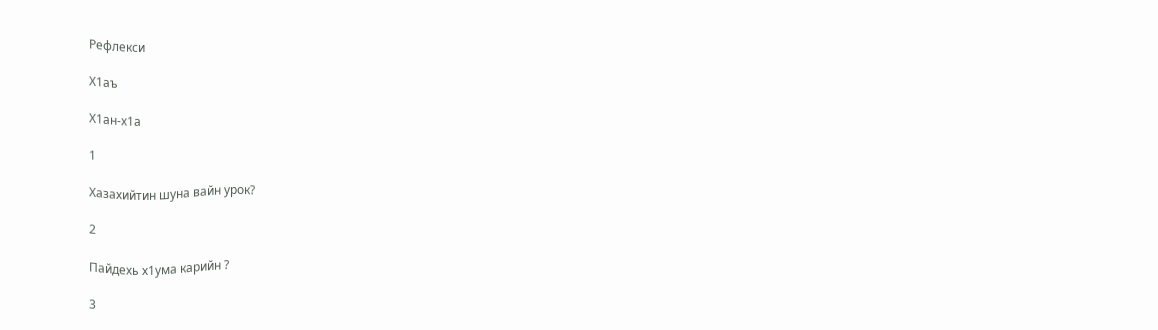Рефлекси

Х1аъ

Х1ан-х1а

1

Хазахийтин шуна вайн урок?

2

Пайдехь х1ума карийн ?

3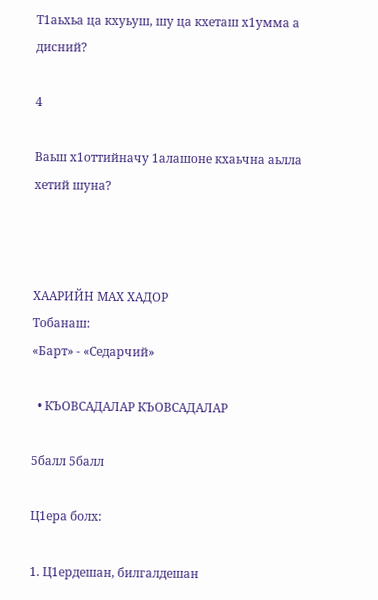Т1аьхьа ца кхуьуш, шу ца кхеташ х1умма а дисний?

4

Ваьш х1оттийначу 1алашоне кхаьчна аьлла хетий шуна?



ХААРИЙН МАХ ХАДОР
Тобанаш:
«Барт» - «Седарчий»

  • КЪОВСАДАЛАР КЪОВСАДАЛАР

5балл 5балл

Ц1ера болх:

1. Ц1ердешан, билгалдешан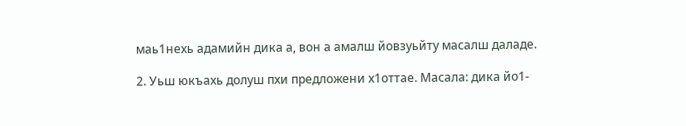маь1нехь адамийн дика а, вон а амалш йовзуьйту масалш даладе.

2. Уьш юкъахь долуш пхи предложени х1оттае. Масала: дика йо1-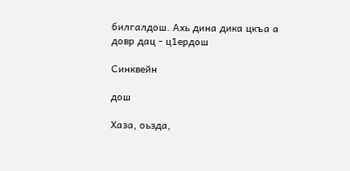билгалдош. Ахь дина дика цкъа а довр дац - ц1ердош

Синквейн

дош

Хаза, оьзда,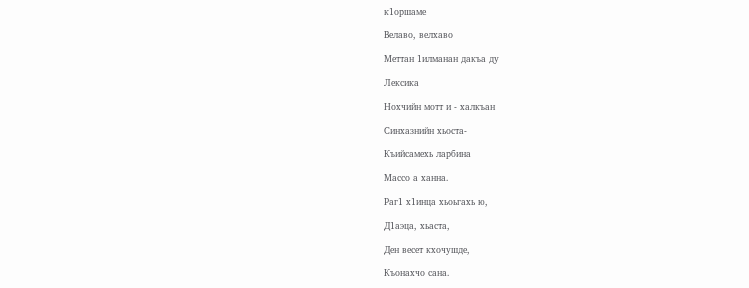к1оршаме

Велаво, велхаво

Меттан 1илманан дакъа ду

Лексика

Нохчийн мотт и - халкъан

Синхазнийн хьоста-

Къийсамехь ларбина

Массо а ханна.

Раг1 х1инца хьоьгахь ю,

Д1аэца, хьаста,

Ден весет кхочушде,

Къонахчо сана.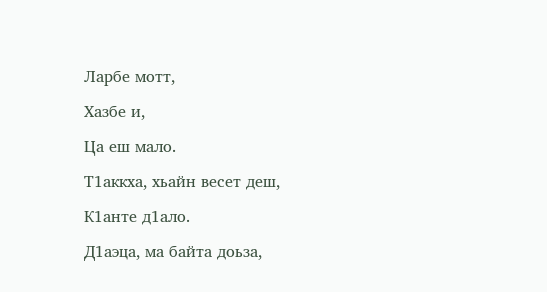Ларбе мотт,

Хазбе и,

Ца еш мало.

Т1аккха, хьайн весет деш,

К1анте д1ало.

Д1аэца, ма байта доьза,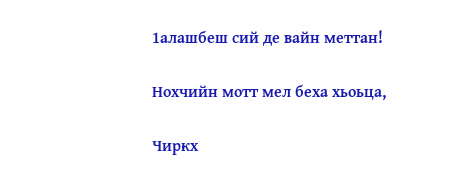1алашбеш сий де вайн меттан!

Нохчийн мотт мел беха хьоьца,

Чиркх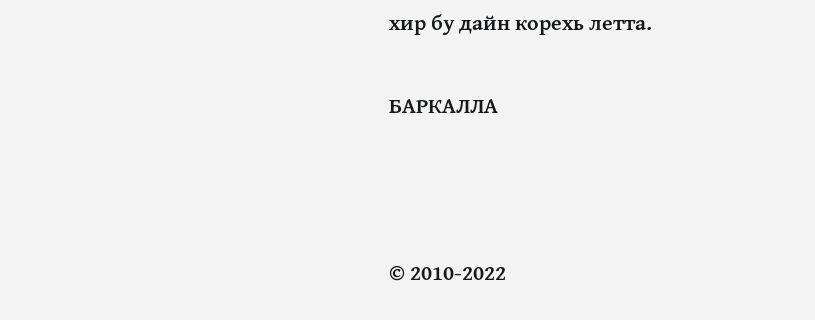хир бу дайн корехь летта.

БАРКАЛЛА



© 2010-2022